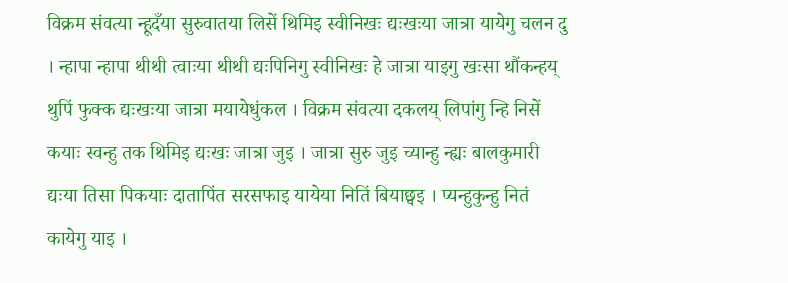विक्रम संवत्या न्हूदँया सुरुवातया लिसें थिमिइ स्वीनिखः द्यःखःया जात्रा यायेगु चलन दु । न्हापा न्हापा थीथी त्वाःया थीथी द्यःपिनिगु स्वीनिखः हे जात्रा याइगु खःसा थौंकन्हय् थुपिं फुक्क द्यःखःया जात्रा मयायेधुंकल । विक्रम संवत्या दकलय् लिपांगु न्हि निसें कयाः स्वन्हु तक थिमिइ द्यःखः जात्रा जुइ । जात्रा सुरु जुइ च्यान्हु न्ह्यः बालकुमारी द्यःया तिसा पिकयाः दातापिंत सरसफाइ यायेया नितिं बियाछ्वइ । प्यन्हुकुन्हु नितं कायेगु याइ ।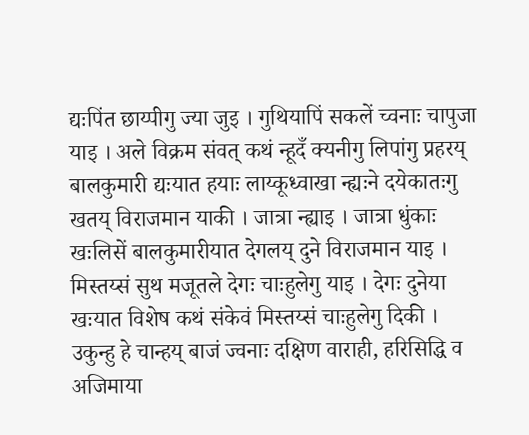द्यःपिंत छाय्पीगु ज्या जुइ । गुथियापिं सकलें च्वनाः चापुजा याइ । अले विक्रम संवत् कथं न्हूदँ क्यनीगु लिपांगु प्रहरय् बालकुमारी द्यःयात हयाः लाय्कूध्वाखा न्ह्यःने दयेकातःगु खतय् विराजमान याकी । जात्रा न्ह्याइ । जात्रा धुंकाः खःलिसें बालकुमारीयात देगलय् दुने विराजमान याइ । मिस्तय्सं सुथ मजूतले देगः चाःहुलेगु याइ । देगः दुनेया खःयात विशेष कथं संकेवं मिस्तय्सं चाःहुलेगु दिकी । उकुन्हु हे चान्हय् बाजं ज्वनाः दक्षिण वाराही, हरिसिद्धि व अजिमाया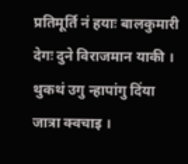प्रतिमूर्ति नं हयाः बालकुमारी देगः दुने विराजमान याकी । थुकथं उगु न्हापांगु दिंया जात्रा क्वचाइ ।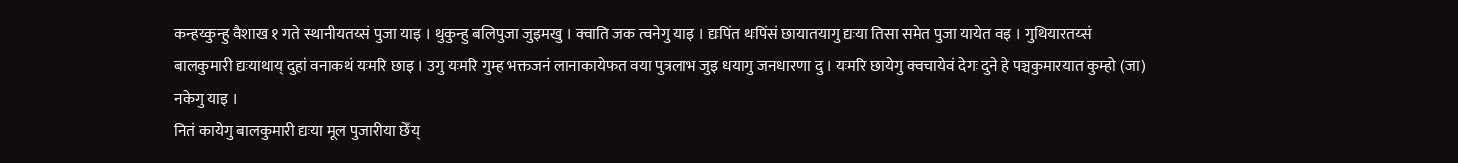कन्हय्कुन्हु वैशाख १ गते स्थानीयतय्सं पुजा याइ । थुकुन्हु बलिपुजा जुइमखु । क्वाति जक त्वनेगु याइ । द्यःपिंत थःपिंसं छायातयागु द्यःया तिसा समेत पुजा यायेत वइ । गुथियारतय्सं बालकुमारी द्यःयाथाय् दुहां वनाकथं यःमरि छाइ । उगु यःमरि गुम्ह भक्तजनं लानाकायेफत वया पुत्रलाभ जुइ धयागु जनधारणा दु । यःमरि छायेगु क्वचायेवं देगः दुने हे पञ्चकुमारयात कुम्हो (जा) नकेगु याइ ।
नितं कायेगु बालकुमारी द्यःया मूल पुजारीया छेँय्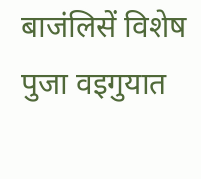बाजंलिसें विशेष पुजा वइगुयात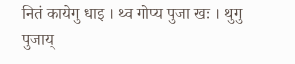नितं कायेगु धाइ । थ्व गोप्य पुजा खः । थुगु पुजाय्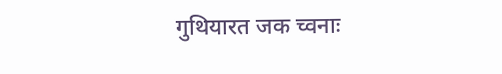गुथियारत जक च्वनाः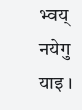भ्वय् नयेगु याइ ।